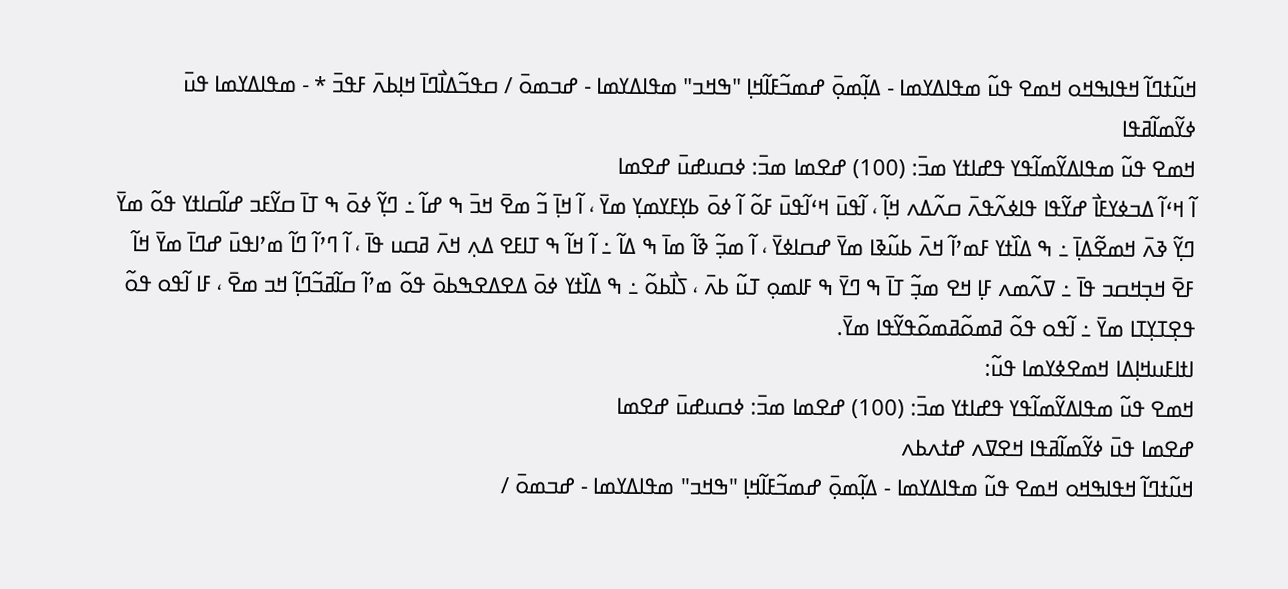ߞߎ߬ߙߣߊ߬ ߞߟߊߒߞߋ ߞߘߐ ߟߎ߬ ߘߟߊߡߌߘߊ - ߡߊ߲߬ߘߋ߲߫ ߝߘߏ߬ߓߊ߬ߞߊ߲ "ߒߞߏ" ߘߟߊߡߌߘߊ - ߝߏߘߋ߫ / ߛߟߏ߬ߡߊ߯ߣߊ߫ ߞߊ߲ߕߍ߫ ߓߟߏ߫ * - ߘߟߊߡߌߘߊ ߟߎ߫ ߦߌ߬ߘߊ߬ߥߟߊ
ߞߘߐ ߟߎ߬ ߘߟߊߡߌ߬ߘߊ߬ߟߌ ߟߝߊߙߌ ߘߏ߫: (100) ߝߐߘߊ ߘߏ߫: ߦߛߎߝߎ߫ ߝߐߘߊ
ߊ߬ ߞߵߊ߬ ߡߏߦߌߓߊ߯ ߝߌ߬ߟߊ ߟߊߦߍ߬ߟߍ߫ ߛߍ߬ߡߍ ߞߊ߲߬ ، ߊ߬ߟߎ߫ ߞߵߊ߬ߟߎ߫ ߓߋ߬ ߊ߬ ߦߋ߫ ߕߌ߲ߓߌߘߌ߲ ߘߌ߫ ، ߊ߬ ߞߊ߲߫ ߏ߬ ߘߐ߫ ߞߏ߫ ߒ ߝߊ߬ ߸ ߣߌ߲߬ ߦߋ߫ ߒ ߠߊ߫ ߛߌ߬ߓߏ ߝߊ߬ߛߊߙߌ ߟߋ߬ ߘߌ߫ ߣߌ߲߬ ߢߍ߫ ߞߘߐ߬ߡߊ߲߫ ߸ ߒ ߡߊ߰ߙߌ ߓߘߴߊ߬ ߞߍ߫ ߕߎ߬ߢߊ ߘߌ߫ ߝߛߊߦߌ߫ ، ߊ߬ ߘߏ߲߬ ߢߊ߬ ߘߊ߫ ߒ ߡߊ߬ ߸ ߊ߬ ߞߊ߬ ߒ ߠߊߓߐ ߡߍ߲ ߞߍ߫ ߥߛߎ ߟߊ߫ ، ߊ߬ ߣߴߊ߬ ߣߊ߬ ߘߴߊߟߎ߫ ߝߣߊ߫ ߘߌ߫ ߞߊ߬ ߓߐ߫ ߞߏ߲ߞߛߏ ߟߊ߫ ߸ ߜߍ߬ߘߍ ߓߊ߲ ߞߐ ߘߏ߲߬ ߠߊ߫ ߒ ߣߌ߫ ߒ ߓߊߘߋ߲ ߠߎ߬ ߕߍ߫ ، ߖߊ߯ߕߋ߬ ߸ ߒ ߡߊ߰ߙߌ ߦߋ߫ ߡߐߡߐߒߕߋ߫ ߟߋ߬ ߘߴߊ߬ ߛߊ߬ߥߏ߬ߣߊ߲߬ ߞߏ ߘߐ߫ ، ߓߊ ߊ߬ߟߋ ߟߋ߬ ߟߐ߲ߠߌ߲ߠߊ ߘߌ߫ ߸ ߊ߬ߟߋ ߟߋ߬ ߥߘߋ߬ߥߘߋ߬ߟߌ߬ߟߊ ߘߌ߫.
ߊߙߊߓߎߞߊ߲ߡߊ ߞߘߐߦߌߘߊ ߟߎ߬:
ߞߘߐ ߟߎ߬ ߘߟߊߡߌ߬ߘߊ߬ߟߌ ߟߝߊߙߌ ߘߏ߫: (100) ߝߐߘߊ ߘߏ߫: ߦߛߎߝߎ߫ ߝߐߘߊ
ߝߐߘߊ ߟߎ߫ ߦߌ߬ߘߊ߬ߥߟߊ ߞߐߜߍ ߝߙߍߕߍ
ߞߎ߬ߙߣߊ߬ ߞߟߊߒߞߋ ߞߘߐ ߟߎ߬ ߘߟߊߡߌߘߊ - ߡߊ߲߬ߘߋ߲߫ ߝߘߏ߬ߓߊ߬ߞߊ߲ "ߒߞߏ" ߘߟߊߡߌߘߊ - ߝߏߘߋ߫ /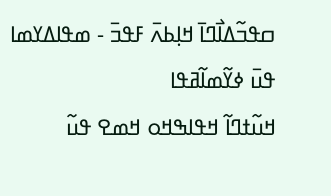ߛߟߏ߬ߡߊ߯ߣߊ߫ ߞߊ߲ߕߍ߫ ߓߟߏ߫ - ߘߟߊߡߌߘߊ ߟߎ߫ ߦߌ߬ߘߊ߬ߥߟߊ
ߞߎ߬ߙߣߊ߬ ߞߟߊߒߞߋ ߞߘߐ ߟߎ߬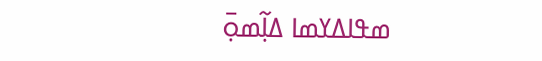ߘߟߊߡߌߘߊ ߡߊ߲߬ߘߋ߲߫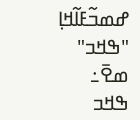ߝߘߏ߬ߓߊ߬ߞߊ߲ "ߒߞߏ" ߘߐ߫߸ ߒߞߏ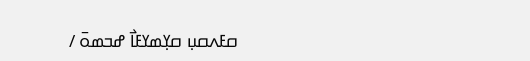ߛߓߍߛߎ߲ ߛߌ߲ߘߌߓߊ߯ ߝߏߘߋ߫ /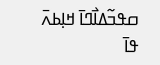ߛߟߏ߬ߡߊ߯ߣߊ߫ ߞߊ߲ߕߍ߫ ߟߊ߫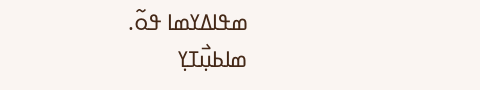ߘߟߊߡߌߘߊ ߟߋ߬.
ߘߊߕߎ߲߯ߠߌ߲